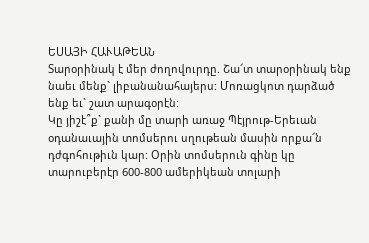ԵՍԱՅԻ ՀԱՒԱԹԵԱՆ
Տարօրինակ է մեր ժողովուրդը. Շա՜տ տարօրինակ ենք նաեւ մենք` լիբանանահայերս: Մոռացկոտ դարձած ենք եւ` շատ արագօրէն:
Կը յիշէ՞ք` քանի մը տարի առաջ Պէյրութ-Երեւան օդանաւային տոմսերու սղութեան մասին որքա՜ն դժգոհութիւն կար: Օրին տոմսերուն գինը կը տարուբերէր 600-800 ամերիկեան տոլարի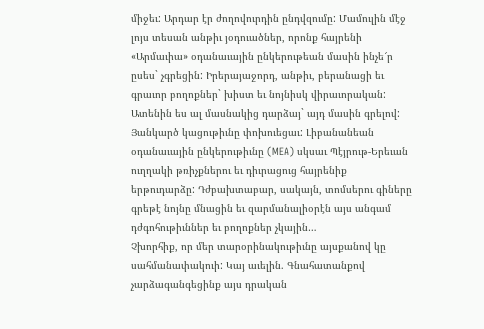միջեւ: Արդար էր ժողովուրդին ընդվզումը: Մամուլին մէջ լոյս տեսան անթիւ յօդուածներ, որոնք հայրենի «Արմաւիա» օդանաւային ընկերութեան մասին ինչե՜ր ըսես` չգրեցին: Իրերայաջորդ, անթիւ, բերանացի եւ գրաւոր բողոքներ` խիստ եւ նոյնիսկ վիրաւորական: Ատենին ես ալ մասնակից դարձայ` այդ մասին գրելով:
Յանկարծ կացութիւնը փոխուեցաւ: Լիբանանեան օդանաւային ընկերութիւնը (MEA) սկսաւ Պէյրութ-Երեւան ուղղակի թռիչքներու եւ դիւրացուց հայրենիք երթուդարձը: Դժբախտաբար, սակայն, տոմսերու գիները գրեթէ նոյնը մնացին եւ զարմանալիօրէն այս անգամ դժգոհութիւններ եւ բողոքներ չկային…
Չխորհիք, որ մեր տարօրինակութիւնը այսքանով կը սահմանափակուի: Կայ աւելին. Գնահատանքով չարձագանգեցինք այս դրական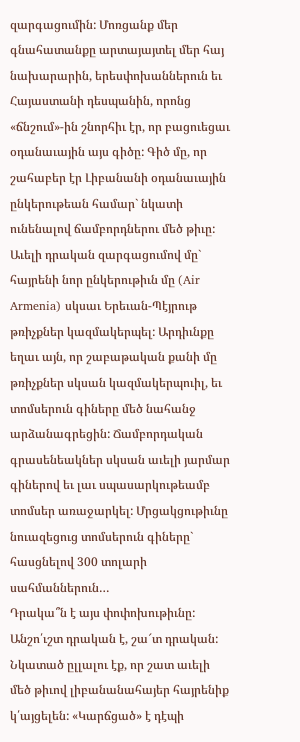զարգացումին: Մոռցանք մեր գնահատանքը արտայայտել մեր հայ նախարարին, երեսփոխաններուն եւ Հայաստանի դեսպանին, որոնց «ճնշում»-ին շնորհիւ էր, որ բացուեցաւ օդանաւային այս գիծը: Գիծ մը, որ շահաբեր էր Լիբանանի օդանաւային ընկերութեան համար` նկատի ունենալով ճամբորդներու մեծ թիւը:
Աւելի դրական զարգացումով մը` հայրենի նոր ընկերութիւն մը (Air Armenia) սկսաւ Երեւան-Պէյրութ թռիչքներ կազմակերպել: Արդիւնքը եղաւ այն, որ շաբաթական քանի մը թռիչքներ սկսան կազմակերպուիլ, եւ տոմսերուն գիները մեծ նահանջ արձանագրեցին: Ճամբորդական գրասենեակներ սկսան աւելի յարմար գիներով եւ լաւ սպասարկութեամբ տոմսեր առաջարկել: Մրցակցութիւնը նուազեցուց տոմսերուն գիները` հասցնելով 300 տոլարի սահմաններուն…
Դրակա՞ն է այս փոփոխութիւնը: Անշո՛ւշտ դրական է, շա՜տ դրական: Նկատած ըլլալու էք, որ շատ աւելի մեծ թիւով լիբանանահայեր հայրենիք կ՛այցելեն: «Կարճցած» է դէպի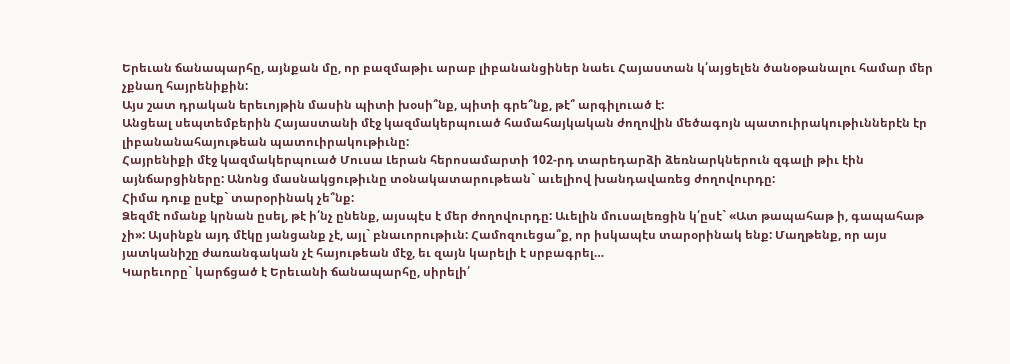Երեւան ճանապարհը, այնքան մը, որ բազմաթիւ արաբ լիբանանցիներ նաեւ Հայաստան կ՛այցելեն ծանօթանալու համար մեր չքնաղ հայրենիքին:
Այս շատ դրական երեւոյթին մասին պիտի խօսի՞նք, պիտի գրե՞նք, թէ՞ արգիլուած է:
Անցեալ սեպտեմբերին Հայաստանի մէջ կազմակերպուած համահայկական ժողովին մեծագոյն պատուիրակութիւններէն էր լիբանանահայութեան պատուիրակութիւնը:
Հայրենիքի մէջ կազմակերպուած Մուսա Լերան հերոսամարտի 102-րդ տարեդարձի ձեռնարկներուն զգալի թիւ էին այնճարցիները: Անոնց մասնակցութիւնը տօնակատարութեան` աւելիով խանդավառեց ժողովուրդը:
Հիմա դուք ըսէք` տարօրինակ չե՞նք:
Ձեզմէ ոմանք կրնան ըսել, թէ ի՛նչ ընենք, այսպէս է մեր ժողովուրդը: Աւելին մուսալեռցին կ՛ըսէ` «Ատ թապահաթ ի, գապահաթ չի»: Այսինքն այդ մէկը յանցանք չէ, այլ` բնաւորութիւն: Համոզուեցա՞ք, որ իսկապէս տարօրինակ ենք: Մաղթենք, որ այս յատկանիշը ժառանգական չէ հայութեան մէջ, եւ զայն կարելի է սրբագրել…
Կարեւորը` կարճցած է Երեւանի ճանապարհը, սիրելի՛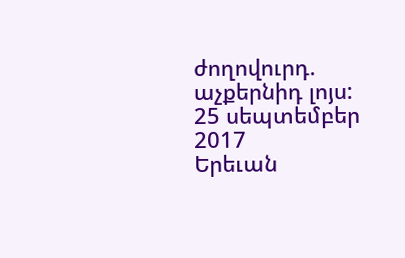ժողովուրդ. աչքերնիդ լոյս:
25 սեպտեմբեր 2017
Երեւան